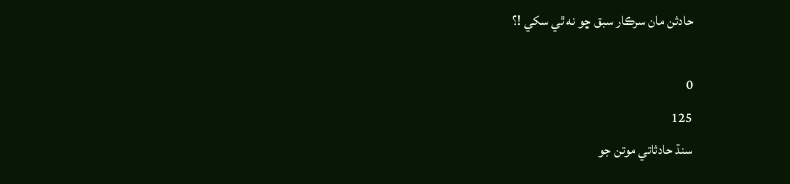حادثن مان سرڪار سبق ڇو نه ٿي سکي !؟

0
125
سنڌ حادثاتي موتن جو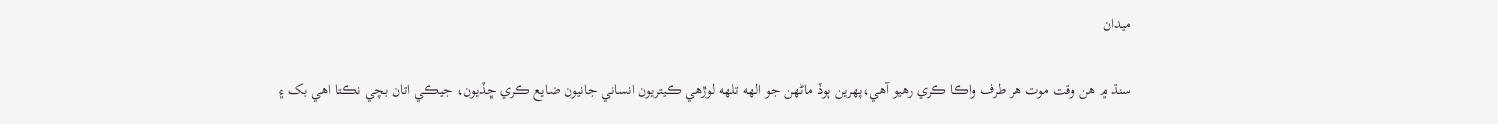ميدان

سنڌ ۾ هن وقت موت هر طرف واڪا ڪري رهيو آهي،پهرين ٻوڏ ماڻهن جو الهه تلهه لوڙهي ڪيتريون انساني جانيون ضايع ڪري ڇڏيون، جيڪي اتان بچي نڪتا اهي بک ۽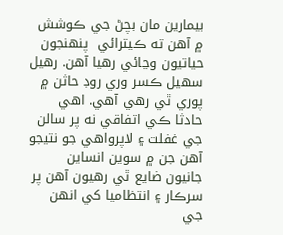بيمارين مان بچڻ جي ڪوشش ۾ آهن ته ڪيترائي  پنهنجون حياتيون وڃائي رهيا آهن. رهيل سهيل ڪسر وري روڊ حاثن ۾ پوري ٿي رهي آهي. اهي حادثا ڪي اتفاقي نه پر سالن جي غفلت ۽ لاپرواهي جو نتيجو آهن جن ۾ سوين انساين جانيون ضايع ٿي رهيون آهن پر سرڪار ۽ انتظاميا کي انهن جي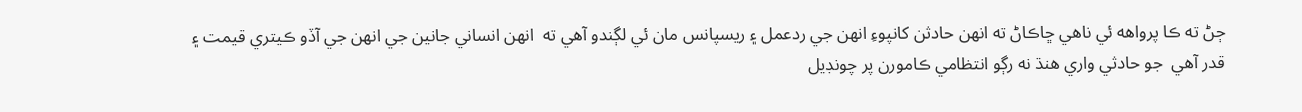ڄڻ ته ڪا پرواهه ئي ناهي ڇاڪاڻ ته انهن حادثن کانپوءِ انهن جي ردعمل ۽ ريسپانس مان ئي لڳندو آهي ته  انهن انساني جانين جي انهن جي آڏو ڪيتري قيمت ۽ قدر آهي  جو حادثي واري هنڌ نه رڳو انتظامي ڪامورن پر چونڊيل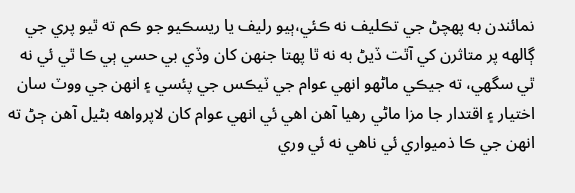نمائندن به پهچڻ جي تڪليف نه ڪئي،ٻيو رليف يا ريسڪيو جو ڪم ته ٿيو پري جي ڳالهه پر متاثرن کي آٿت ڏيڻ به نه ٿا پهتا جنهن کان وڏي بي حسي ٻي ڪا ٿي ئي نه ٿي سگهي، ته جيڪي ماڻهو انهي عوام جي ٽيڪس جي پئسي ۽ انهن جي ووٽ سان اختيار ۽ اقتدار جا مزا ماڻي رهيا آهن اهي ئي انهي عوام کان لاپرواهه بڻيل آهن ڄڻ ته انهن جي ڪا ذميواري ئي ناهي نه ئي وري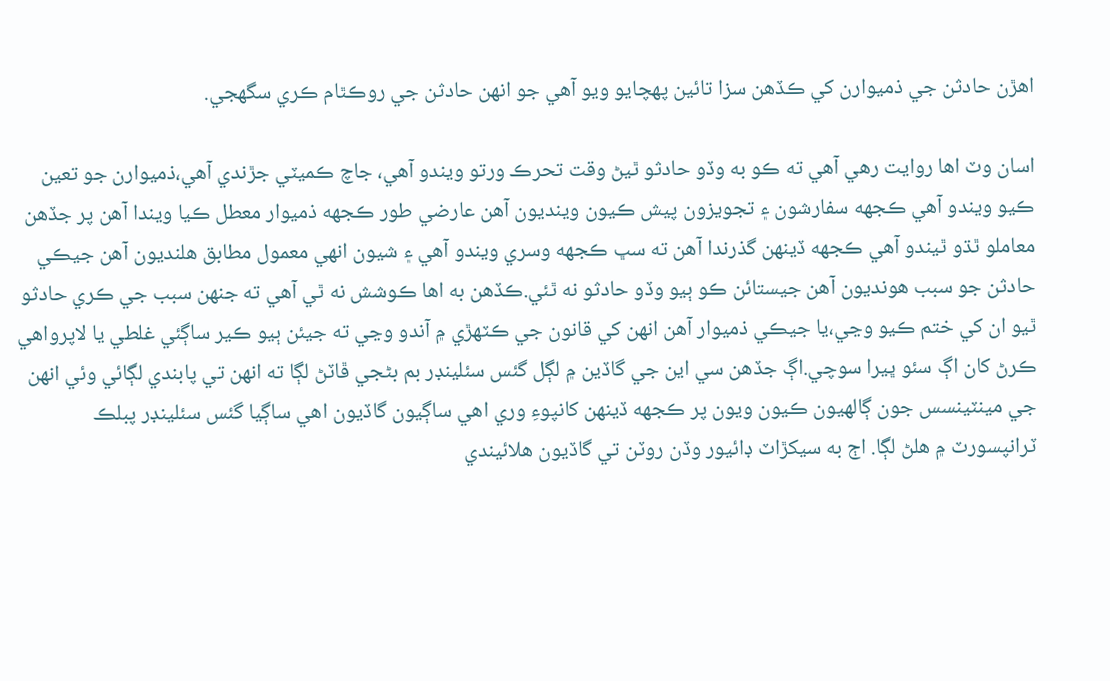اهڙن حادثن جي ذميوارن کي ڪڏهن سزا تائين پهچايو ويو آهي جو انهن حادثن جي روڪٿام ڪري سگهجي.

اسان وٽ اها روايت رهي آهي ته ڪو به وڏو حادثو ٿيڻ وقت تحرڪ ورتو ويندو آهي، جاچ ڪميٽي جڙندي آهي،ذميوارن جو تعين ڪيو ويندو آهي ڪجهه سفارشون ۽ تجويزون پيش ڪيون وينديون آهن عارضي طور ڪجهه ذميوار معطل ڪيا ويندا آهن پر جڏهن معاملو ٿڌو ٿيندو آهي ڪجهه ڏينهن گذرندا آهن ته سڀ ڪجهه وسري ويندو آهي ۽ شيون انهي معمول مطابق هلنديون آهن جيڪي حادثن جو سبب هونديون آهن جيستائن ڪو ٻيو وڏو حادثو نه ٿئي.ڪڏهن به اها ڪوشش نه ٿي آهي ته جنهن سبب جي ڪري حادثو ٿيو ان کي ختم ڪيو وڃي،يا جيڪي ذميوار آهن انهن کي قانون جي ڪٽهڙي ۾ آندو وڃي ته جيئن ٻيو ڪير ساڳئي غلطي يا لاپرواهي ڪرڻ کان اڳ سئو ڀيرا سوچي.اڳ جڏهن سي اين جي گاڏين ۾ لڳل گئس سئلينڊر بم بڻجي ڦاٽڻ لڳا ته انهن تي پابندي لڳائي وئي انهن جي مينٽينسس جون ڳالهيون ڪيون ويون پر ڪجهه ڏينهن کانپوءِ وري اهي ساڳيون گاڏيون اهي ساڳيا گئس سئلينڊر پبلڪ ٽرانپسورٽ ۾ هلڻ لڳا. اڄ به سيکڙاٽ ڊائيور وڏن روٽن تي گاڏيون هلائيندي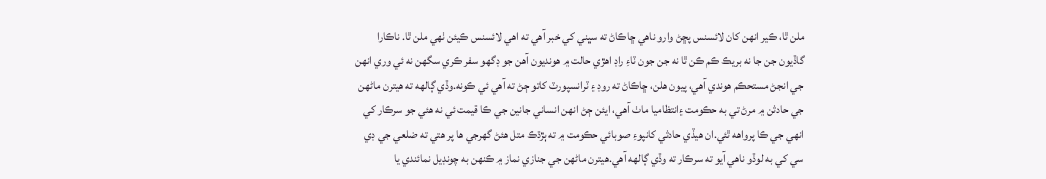ملن ٿا، ڪير انهن کان لائسنس پڇڻ وارو ناهي ڇاڪاڻ ته سڀني کي خبر آهي ته اهي لائسنس ڪيئن ٺهي ملن ٿا. ناڪارا گاڏيون جن جا نه بريڪ ڪم ڪن ٿا نه جن جون ٽاءِ راڊ اهڙي حالت ۾ هونديون آهن جو ڊگهو سفر ڪري سگهن نه ئي وري انهن جي انجڻ مستحڪم هوندي آهي، پيون هلن، ڇاڪاڻ ته روڊ ۽ ٽرانسپورٽ کاتو ڄڻ ته آهي ئي ڪونه.وڏي ڳالهه ته هيترن ماڻهن جي حادثن ۾ مرڻ تي به حڪومت ۽انتظاميا ماٺ آهي، ايئن ڄڻ انهن انساني جانين جي ڪا قيمت ئي نه هئي جو سرڪار کي انهي جي ڪا پرواهه ٿئي.ان هيڏي حادثي کانپوءِ صوبائي حڪومت ۾ ته ٻڙڌڪ متل هئڻ گهرجي ها پر هتي ته ضلعي جي ڊي سي کي به لوڏو ناهي آيو ته سرڪار ته وڏي ڳالهه آهي.هيترن ماڻهن جي جنازي نماز ۾ ڪنهن به چونڊيل نمائندي يا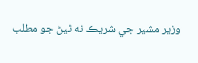وزير مشير جي شريڪ نه ٿيڻ جو مطلب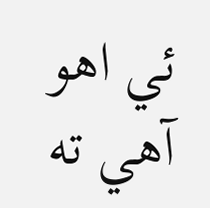ئي اهو آهي ته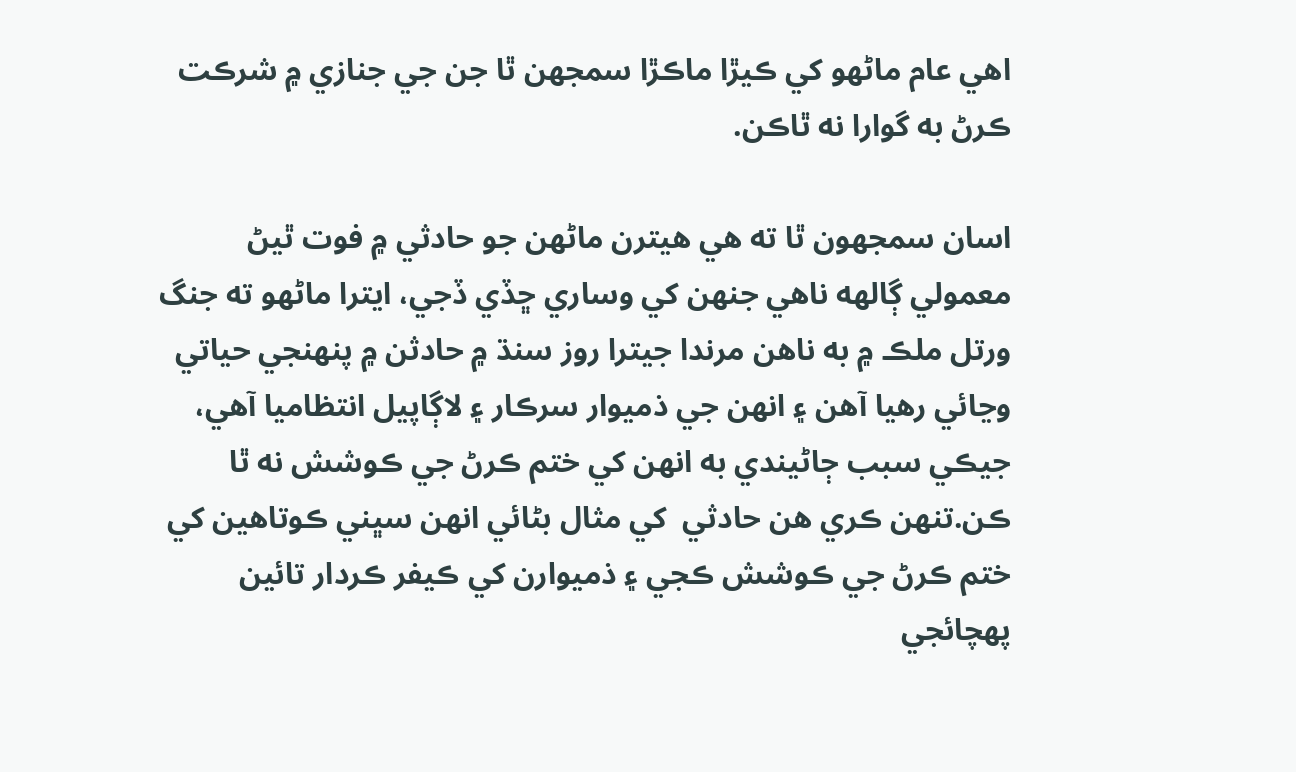اهي عام ماڻهو کي ڪيڙا ماڪڙا سمجهن ٿا جن جي جنازي ۾ شرڪت ڪرڻ به گوارا نه ٿاڪن.

اسان سمجهون ٿا ته هي هيترن ماڻهن جو حادثي ۾ فوت ٿيڻ  معمولي ڳالهه ناهي جنهن کي وساري ڇڏي ڏجي، ايترا ماڻهو ته جنگ ورتل ملڪ ۾ به ناهن مرندا جيترا روز سنڌ ۾ حادثن ۾ پنهنجي حياتي وڃائي رهيا آهن ۽ انهن جي ذميوار سرڪار ۽ لاڳاپيل انتظاميا آهي، جيڪي سبب ڄاڻيندي به انهن کي ختم ڪرڻ جي ڪوشش نه ٿا ڪن.تنهن ڪري هن حادثي  کي مثال بڻائي انهن سڀني ڪوتاهين کي ختم ڪرڻ جي ڪوشش ڪجي ۽ ذميوارن کي ڪيفر ڪردار تائين پهچائجي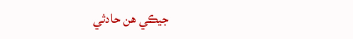جيڪي هن حادثي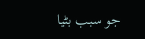جو سبب بڻيا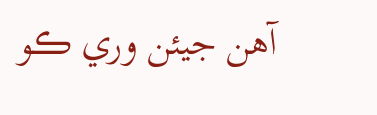آهن جيئن وري ڪو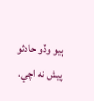ٻيو وڏو حادثو پيش نه اچي.